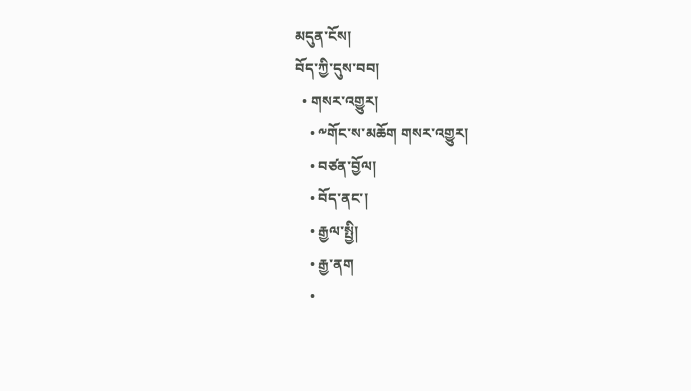མདུན་ངོས།
བོད་ཀྱི་དུས་བབ།
  • གསར་འགྱུར།
    • ༸གོང་ས་མཆོག གསར་འགྱུར།
    • བཙན་བྱོལ།
    • བོད་ནང་།
    • རྒྱལ་སྤྱི།
    • རྒྱ་ནག
    •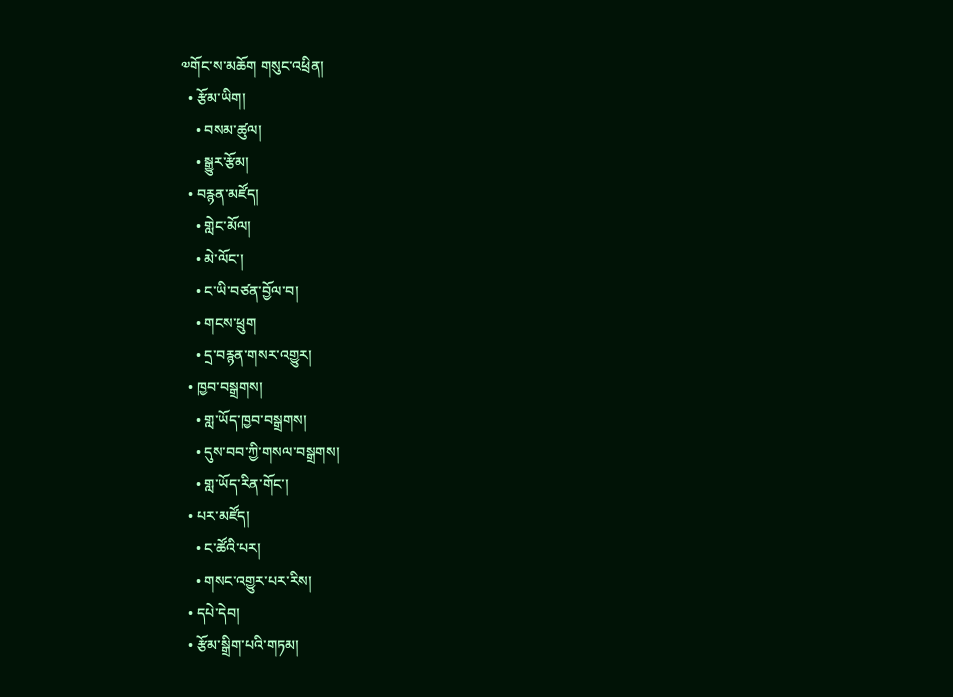༧གོང་ས་མཆོག གསུང་འཕྲིན།
  • རྩོམ་ཡིག།
    • བསམ་ཚུལ།
    • སྒྱུར་རྩོམ།
  • བརྙན་མཛོད།
    • གླེང་མོལ།
    • མེ་ལོང་།
    • ང་ཡི་བཙན་བྱོལ་བ།
    • གངས་ཕྲུག
    • དྲ་བརྙན་གསར་འགྱུར།
  • ཁྱབ་བསྒྲགས།
    • གླ་ཡོད་ཁྱབ་བསྒྲགས།
    • དུས་བབ་ཀྱི་གསལ་བསྒྲགས།
    • གླ་ཡོད་རིན་གོང་།
  • པར་མཛོད།
    • ང་ཚོའི་པར།
    • གསང་འགྱུར་པར་རིས།
  • དཔེ་དེབ།
  • རྩོམ་སྒྲིག་པའི་གཏམ།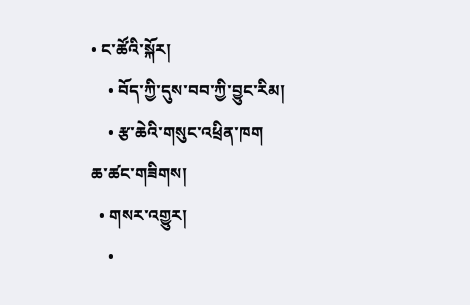• ང་ཚོའི་སྐོར།
    • བོད་ཀྱི་དུས་བབ་ཀྱི་བྱུང་རིམ།
    • རྩ་ཆེའི་གསུང་འཕྲིན་ཁག
ཆ་ཚང་གཟིགས།
  • གསར་འགྱུར།
    •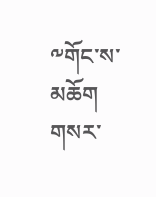༸གོང་ས་མཆོག གསར་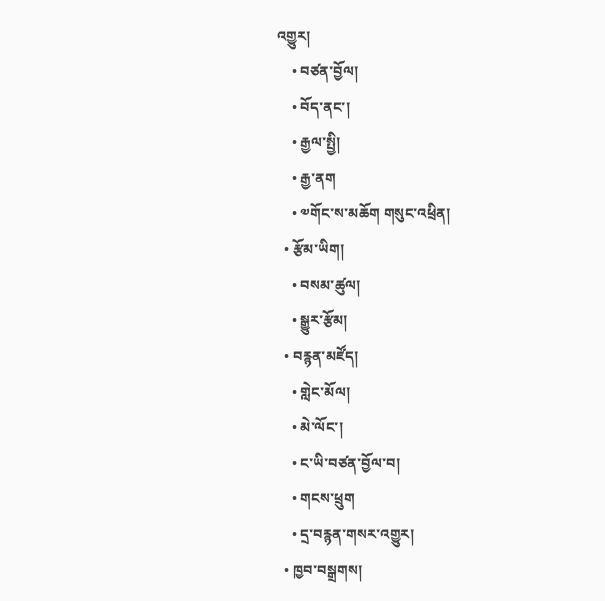འགྱུར།
    • བཙན་བྱོལ།
    • བོད་ནང་།
    • རྒྱལ་སྤྱི།
    • རྒྱ་ནག
    • ༧གོང་ས་མཆོག གསུང་འཕྲིན།
  • རྩོམ་ཡིག།
    • བསམ་ཚུལ།
    • སྒྱུར་རྩོམ།
  • བརྙན་མཛོད།
    • གླེང་མོལ།
    • མེ་ལོང་།
    • ང་ཡི་བཙན་བྱོལ་བ།
    • གངས་ཕྲུག
    • དྲ་བརྙན་གསར་འགྱུར།
  • ཁྱབ་བསྒྲགས།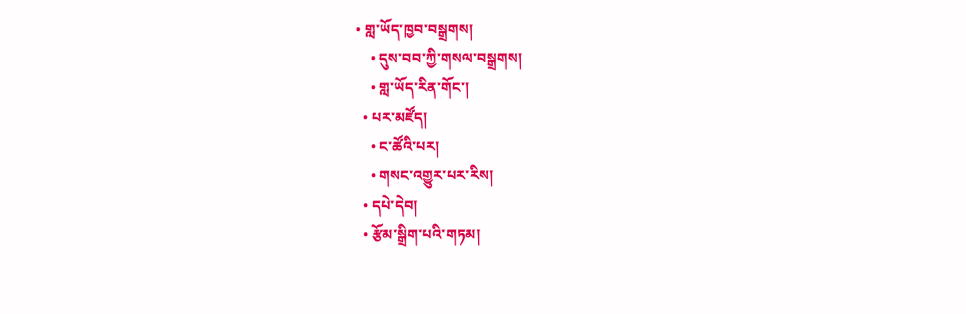• གླ་ཡོད་ཁྱབ་བསྒྲགས།
    • དུས་བབ་ཀྱི་གསལ་བསྒྲགས།
    • གླ་ཡོད་རིན་གོང་།
  • པར་མཛོད།
    • ང་ཚོའི་པར།
    • གསང་འགྱུར་པར་རིས།
  • དཔེ་དེབ།
  • རྩོམ་སྒྲིག་པའི་གཏམ།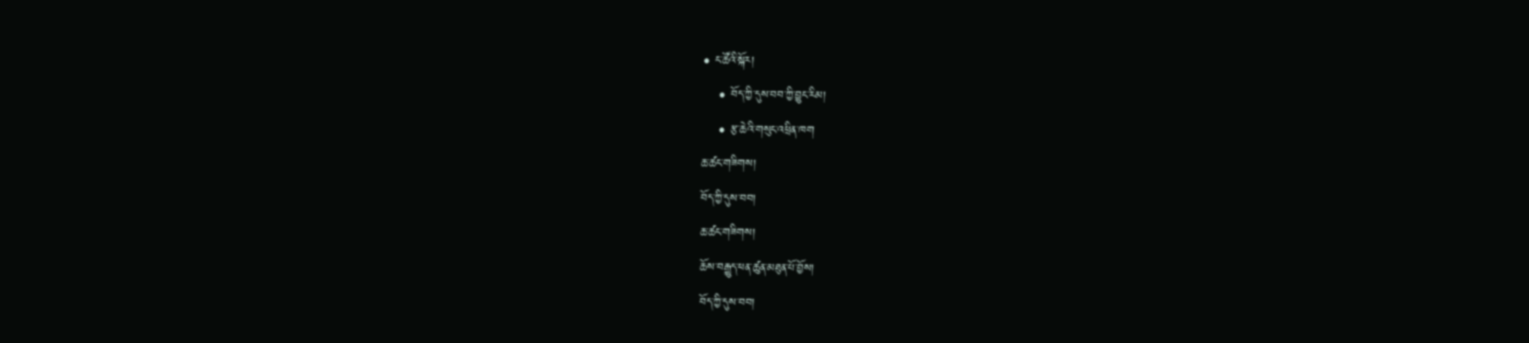• ང་ཚོའི་སྐོར།
    • བོད་ཀྱི་དུས་བབ་ཀྱི་བྱུང་རིམ།
    • རྩ་ཆེའི་གསུང་འཕྲིན་ཁག
ཆ་ཚང་གཟིགས།
བོད་ཀྱི་དུས་བབ།
ཆ་ཚང་གཟིགས།
ཆོས་བརྒྱུད་ཕན་ཚུན་མཐུན་པོ་བྱོས།
བོད་ཀྱི་དུས་བབ།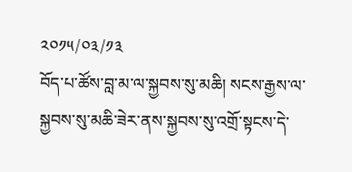༢༠༡༥/༠༣/༡༣
བོད་པ་ཚོས་བླ་མ་ལ་སྐྱབས་སུ་མཆི། སངས་རྒྱས་ལ་སྐྱབས་སུ་མཆི་ཟེར་ནས་སྐྱབས་སུ་འགྲོ་སྟངས་དེ་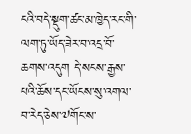ངའི་བདེ་སྡུག་ཚང་མ་ཁྱེད་རང་གི་ལག་ཏུ་ཡོད་ཟེར་བ་འདྲ་བོ་ཆགས་འདུག དེ་སངས་རྒྱས་པའི་ཆོས་དང་ཡོངས་སུ་འགལ་བ་རེད་ཅེས་༧གོང་ས་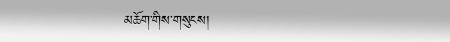མཆོག་གིས་གསུངས།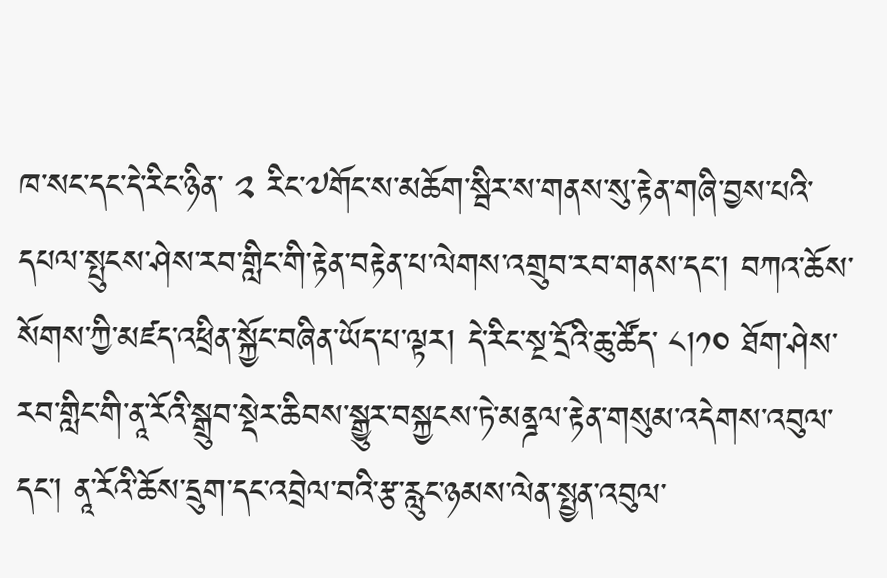ཁ་སང་དང་དེ་རིང་ཉིན་ ༢ རིང་༧གོང་ས་མཆོག་སྦིར་ས་གནས་སུ་རྟེན་གཞི་བྱས་པའི་དཔལ་སྤུངས་ཤེས་རབ་གླིང་གི་རྟེན་བརྟེན་པ་ལེགས་འགྲུབ་རབ་གནས་དང་། བཀའ་ཆོས་སོགས་ཀྱི་མཛད་འཕྲིན་སྐྱོང་བཞིན་ཡོད་པ་ལྟར། དེ་རིང་སྔ་དྲོའི་ཆུ་ཚོད་ ༨།༡༠ ཐོག་ཤེས་རབ་གླིང་གི་ནཱ་རོའི་སྒྲུབ་སྡེར་ཆིབས་སྒྱུར་བསྐྱངས་ཏེ་མནྜལ་རྟེན་གསུམ་འདེགས་འབུལ་དང་། ནཱ་རོའི་ཆོས་དྲུག་དང་འབྲེལ་བའི་རྩ་རླུང་ཉམས་ལེན་སྤྱན་འབུལ་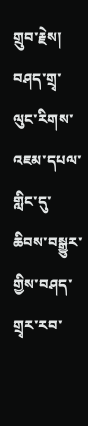གྲུབ་རྗེས། བཤད་གྲྭ་ལུང་རིགས་འཇམ་དཔལ་གླིང་དུ་ཆིབས་བསྒྱུར་གྱིས་བཤད་གྲྭར་རབ་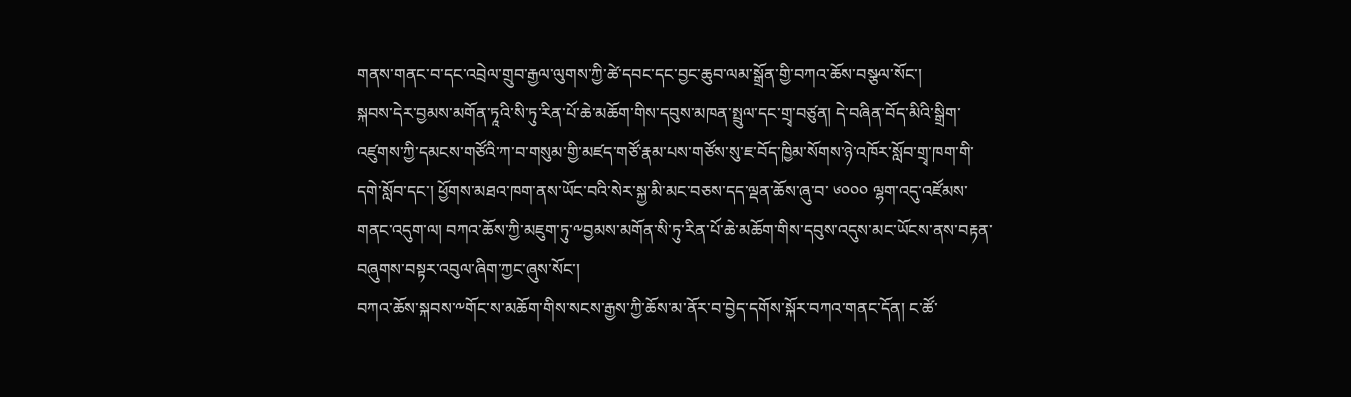གནས་གནང་བ་དང་འབྲེལ་གྲུབ་རྒྱལ་ལུགས་ཀྱི་ཚེ་དབང་དང་བྱང་ཆུབ་ལམ་སྒྲོན་གྱི་བཀའ་ཆོས་བསྩལ་སོང་།
སྐབས་དེར་བྱམས་མགོན་ཏཱའི་སི་ཏུ་རིན་པོ་ཆེ་མཆོག་གིས་དབུས་མཁན་སྤྲུལ་དང་གྲྭ་བཙུན། དེ་བཞིན་བོད་མིའི་སྒྲིག་འཛུགས་ཀྱི་དམངས་གཙོའི་ཀ་བ་གསུམ་གྱི་མཛད་གཙོ་རྣམ་པས་གཙོས་སུ་ཇ་བོད་ཁྱིམ་སོགས་ཉེ་འཁོར་སློབ་གྲྭ་ཁག་གི་དགེ་སློབ་དང་། ཕྱོགས་མཐའ་ཁག་ནས་ཡོང་བའི་སེར་སྐྱ་མི་མང་བཅས་དད་ལྡན་ཆོས་ཞུ་བ་ ༦༠༠༠ ལྷག་འདུ་འཛོམས་གནང་འདུག་ལ། བཀའ་ཆོས་ཀྱི་མཇུག་ཏུ་༸བྱམས་མགོན་སི་ཏུ་རིན་པོ་ཆེ་མཆོག་གིས་དབུས་འདུས་མང་ཡོངས་ནས་བརྟན་བཞུགས་བསྟར་འབུལ་ཞིག་ཀྱང་ཞུས་སོང་།
བཀའ་ཆོས་སྐབས་༸གོང་ས་མཆོག་གིས་སངས་རྒྱས་ཀྱི་ཆོས་མ་ནོར་བ་བྱེད་དགོས་སྐོར་བཀའ་གནང་དོན། ང་ཚོ་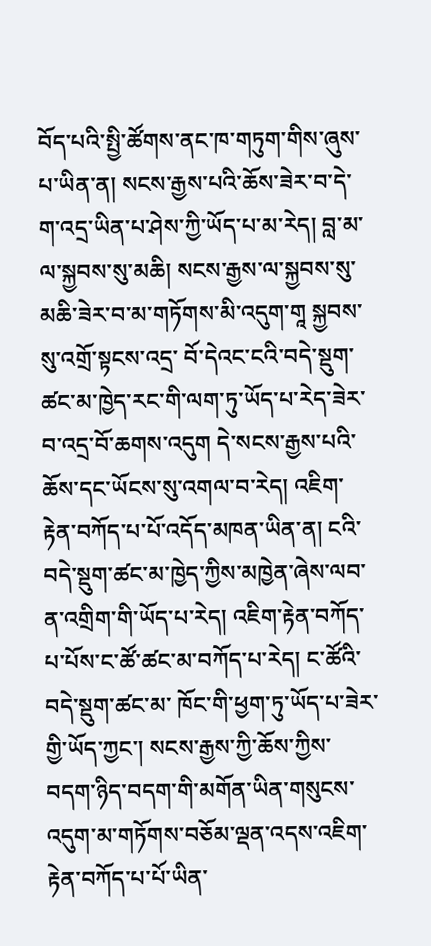བོད་པའི་སྤྱི་ཚོགས་ནང་ཁ་གཏུག་གིས་ཞུས་པ་ཡིན་ན། སངས་རྒྱས་པའི་ཆོས་ཟེར་བ་དེ་ག་འདྲ་ཡིན་པ་ཤེས་ཀྱི་ཡོད་པ་མ་རེད། བླ་མ་ལ་སྐྱབས་སུ་མཆི། སངས་རྒྱས་ལ་སྐྱབས་སུ་མཆི་ཟེར་བ་མ་གཏོགས་མི་འདུག་གཱ སྐྱབས་སུ་འགྲོ་སྟངས་འདྲ་ བོ་དེའང་ངའི་བདེ་སྡུག་ཚང་མ་ཁྱེད་རང་གི་ལག་ཏུ་ཡོད་པ་རེད་ཟེར་བ་འདྲ་བོ་ཆགས་འདུག དེ་སངས་རྒྱས་པའི་ཆོས་དང་ཡོངས་སུ་འགལ་བ་རེད། འཇིག་རྟེན་བཀོད་པ་པོ་འདོད་མཁན་ཡིན་ན། ངའི་བདེ་སྡུག་ཚང་མ་ཁྱེད་ཀྱིས་མཁྱེན་ཞེས་ལབ་ན་འགྲིག་གི་ཡོད་པ་རེད། འཇིག་རྟེན་བཀོད་པ་པོས་ང་ཚོ་ཚང་མ་བཀོད་པ་རེད། ང་ཚོའི་བདེ་སྡུག་ཚང་མ་ ཁོང་གི་ཕྱག་ཏུ་ཡོད་པ་ཟེར་གྱི་ཡོད་ཀྱང་། སངས་རྒྱས་ཀྱི་ཆོས་ཀྱིས་བདག་ཉིད་བདག་གི་མགོན་ཡིན་གསུངས་འདུག་མ་གཏོགས་བཅོམ་ལྡན་འདས་འཇིག་རྟེན་བཀོད་པ་པོ་ཡིན་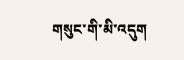གསུང་གི་མི་འདུག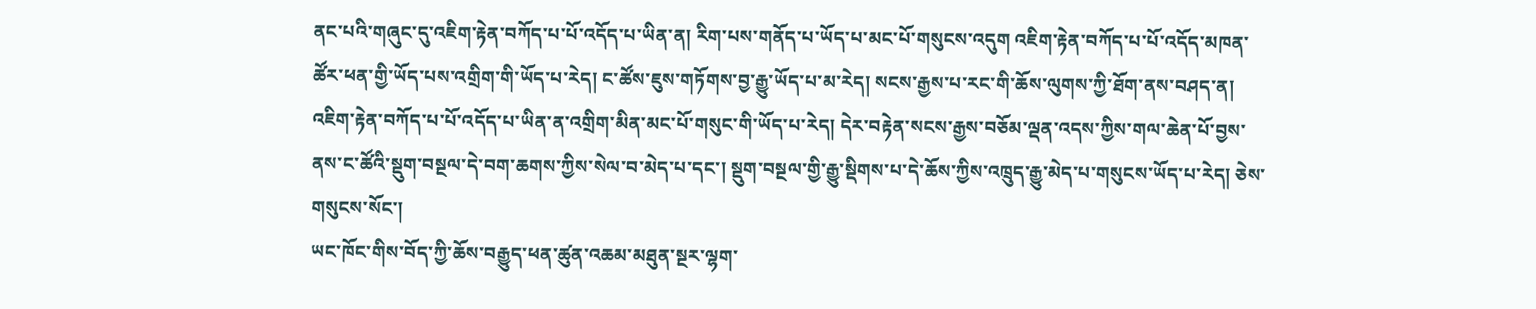ནང་པའི་གཞུང་དུ་འཇིག་རྟེན་བཀོད་པ་པོ་འདོད་པ་ཡིན་ན། རིག་པས་གནོད་པ་ཡོད་པ་མང་པོ་གསུངས་འདུག འཇིག་རྟེན་བཀོད་པ་པོ་འདོད་མཁན་ཚོར་ཕན་གྱི་ཡོད་པས་འགྲིག་གི་ཡོད་པ་རེད། ང་ཚོས་ཇུས་གཏོགས་བྱ་རྒྱུ་ཡོད་པ་མ་རེད། སངས་རྒྱས་པ་རང་གི་ཆོས་ལུགས་ཀྱི་ཐོག་ནས་བཤད་ན། འཇིག་རྟེན་བཀོད་པ་པོ་འདོད་པ་ཡིན་ན་འགྲིག་མིན་མང་པོ་གསུང་གི་ཡོད་པ་རེད། དེར་བརྟེན་སངས་རྒྱས་བཅོམ་ལྡན་འདས་ཀྱིས་གལ་ཆེན་པོ་བྱས་ནས་ང་ཚོའི་སྡུག་བསྔལ་དེ་བག་ཆགས་ཀྱིས་སེལ་བ་མེད་པ་དང་། སྡུག་བསྔལ་གྱི་རྒྱུ་སྡིགས་པ་དེ་ཆོས་ཀྱིས་འཁྲུད་རྒྱུ་མེད་པ་གསུངས་ཡོད་པ་རེད། ཅེས་གསུངས་སོང་།
ཡང་ཁོང་གིས་བོད་ཀྱི་ཆོས་བརྒྱུད་ཕན་ཚུན་འཆམ་མཐུན་སྔར་ལྷག་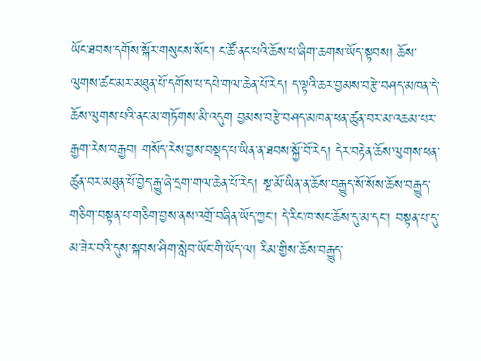ཡོང་ཐབས་དགོས་སྐོར་གསུངས་སོང་། ང་ཚོ་ནང་པའི་ཆོས་པ་ཞིག་ཆགས་ཡོད་སྟབས། ཆོས་ལུགས་ཚང་མར་མཐུན་པོ་དགོས་པ་དཔེ་གལ་ཆེན་པོ་རེད། ད་ལྟའི་ཆར་བྱམས་བརྩེ་བཤད་མཁན་དེ་ཆོས་ལུགས་པའི་ནང་མ་གཏོགས་མི་འདུག བྱམས་བརྩེ་བཤད་མཁན་ཕན་ཚུན་བར་མ་འཆམ་པར་རྒྱག་རེས་བརྒྱབ། གསོད་རེས་བྱས་བསྡད་པ་ཡིན་ན་ཐབས་སྐྱོ་བོ་རེད། དེར་བརྟེན་ཆོས་ལུགས་ཕན་ཚུན་བར་མཐུན་པོ་བྱེད་རྒྱུ་ཞེ་དྲག་གལ་ཆེན་པོ་རེད། སྔ་མོ་ཡིན་ན་ཆོས་བརྒྱུད་སོ་སོས་ཆོས་བརྒྱུད་གཅིག་བསྟན་པ་གཅིག་བྱས་ནས་འགྲོ་བཞིན་ཡོད་ཀྱང་། དེ་རིང་ཁ་སང་ཆོས་དུ་མ་དང་། བསྟན་པ་དུ་མ་ཟེར་བའི་དུས་སྐབས་ཤིག་སླེབ་ཡོང་གི་ཡོད་ལ། རིམ་གྱིས་ཆོས་བརྒྱུད་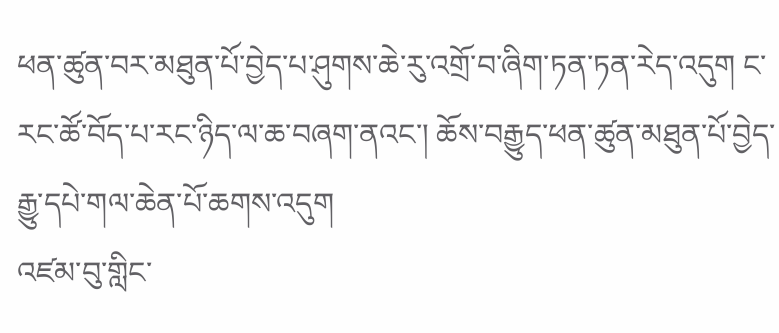ཕན་ཚུན་བར་མཐུན་པོ་བྱེད་པ་ཤུགས་ཆེ་རུ་འགྲོ་བ་ཞིག་ཏན་ཏན་རེད་འདུག ང་རང་ཚོ་བོད་པ་རང་ཉིད་ལ་ཆ་བཞག་ནའང་། ཆོས་བརྒྱུད་ཕན་ཚུན་མཐུན་པོ་བྱེད་རྒྱུ་དཔེ་གལ་ཆེན་པོ་ཆགས་འདུག
འཛམ་བུ་གླིང་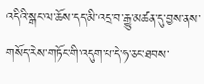འདིའི་སྒང་ལ་ཆོས་དད་མི་འདྲ་བ་རྒྱུ་མཚན་དུ་བྱས་ནས་གསོད་རེས་གཏོང་གི་འདུག་པ་དེ་ཧ་ཅང་ཐབས་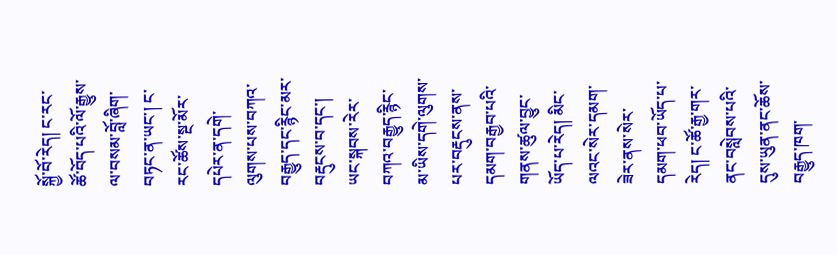སྐྱོ་བོ་རེད། ང་རང་ཚོ་བོད་པའི་ལོ་རྒྱུས་ལ་བསམ་བློ་ཞིག་བཏང་ན་ཡང་། ང་རང་ཚོས་སྔ་མོར་དཔེར་ན་དགེ་ལུགས་པས་བཀའ་བརྒྱུད་དང་རྙིང་མར་བརྡུངས་བ་དང་། ཡང་སྐབས་རེར་བཀའ་བརྒྱུད་རྙིང་མ་ཡིས་དགེ་ལུགས་པར་བརྡུངས་ནས་དམག་བརྒྱབ་པའི་གནས་ཚུལ་བྱུང་ཡོད་པ་རེད། མིང་ལའང་སེར་དམག་ཟེར་ནས་སེར་དམག་ཕབ་ཡོད་པ་རེད། ང་ཚོ་རྒྱ་གར་ནང་བསླེབས་པའི་དུས་ཡུན་ནང་ཆོས་བརྒྱུད་ཁག་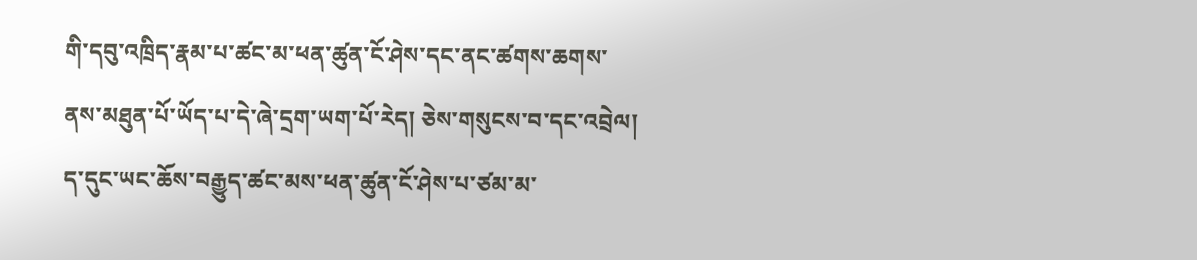གི་དབུ་འཁྲིད་རྣམ་པ་ཚང་མ་ཕན་ཚུན་ངོ་ཤེས་དང་ནང་ཚགས་ཆགས་ནས་མཐུན་པོ་ཡོད་པ་དེ་ཞེ་དྲག་ཡག་པོ་རེད། ཅེས་གསུངས་བ་དང་འབྲེལ། ད་དུང་ཡང་ཆོས་བརྒྱུད་ཚང་མས་ཕན་ཚུན་ངོ་ཤེས་པ་ཙམ་མ་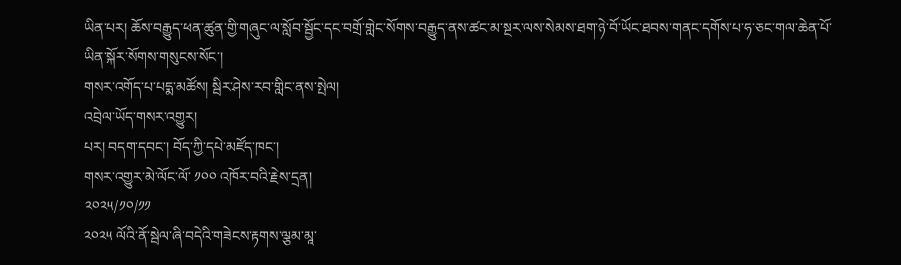ཡིན་པར། ཆོས་བརྒྱུད་ཕན་ཚུན་གྱི་གཞུང་ལ་སློབ་སྦྱོང་དང་བགྲོ་གླེང་སོགས་བརྒྱུད་ནས་ཚང་མ་སྔར་ལས་སེམས་ཐག་ཉེ་བོ་ཡོང་ཐབས་གནང་དགོས་པ་ཧ་ཅང་གལ་ཆེན་པོ་ཡིན་སྐོར་སོགས་གསུངས་སོང་།
གསར་འགོད་པ་པདྨ་མཚོས། སྦིར་ཤེས་རབ་གླིང་ནས་སྤེལ།
འབྲེལ་ཡོད་གསར་འགྱུར།
པར། བདག་དབང་། བོད་ཀྱི་དཔེ་མཛོད་ཁང་།
གསར་འགྱུར་མེ་ལོང་ལོ་ ༡༠༠ འཁོར་བའི་རྗེས་དྲན།
༢༠༢༥/༡༠/༡༡
༢༠༢༥ ལོའི་ནོ་སྦེལ་ཞི་བདེའི་གཟེངས་རྟགས་ལྕམ་མཱ་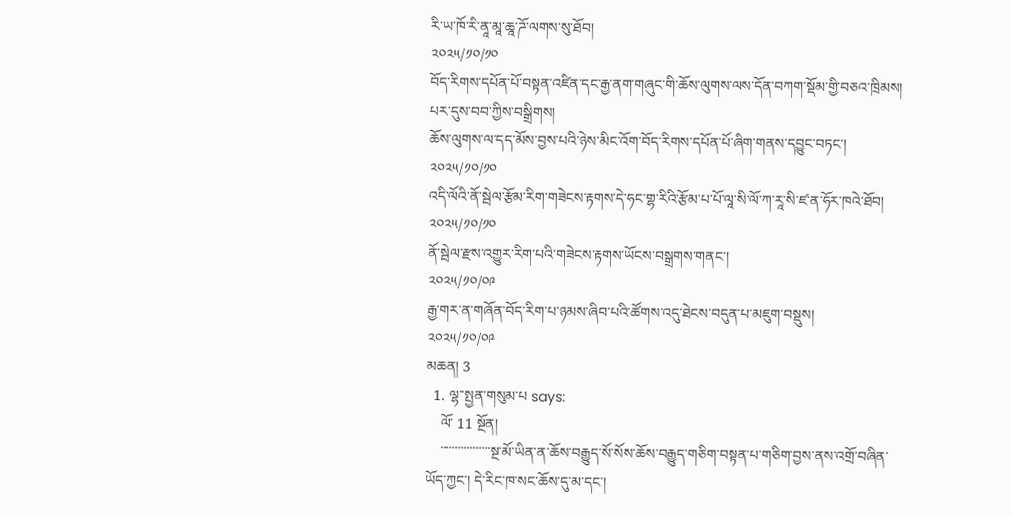རི་ཡ་ཁོ་རི་ནཱ་མཱ་ཆཱ་ཌོ་ལགས་སུ་ཐོབ།
༢༠༢༥/༡༠/༡༠
བོད་རིགས་དཔོན་པོ་བསྟན་འཛིན་དང་རྒྱ་ནག་གཞུང་གི་ཆོས་ལུགས་ལས་དོན་བཀག་སྡོམ་གྱི་བཅའ་ཁྲིམས། པར་དུས་བབ་ཀྱིས་བསྒྲིགས།
ཆོས་ལུགས་ལ་དད་མོས་བྱས་པའི་ཉེས་མིང་འོག་བོད་རིགས་དཔོན་པོ་ཞིག་གནས་དབྱུང་བཏང་།
༢༠༢༥/༡༠/༡༠
འདི་ལོའི་ནོ་སྦེལ་རྩོམ་རིག་གཟེངས་རྟགས་དེ་ཧང་གྷ་རིའི་རྩོམ་པ་པོ་ལཱ་སི་ལོ་ཀ་རཱ་སི་ཛ་ན་ཧོར་ཁའེ་ཐོབ།
༢༠༢༥/༡༠/༡༠
ནོ་སྦེལ་རྫས་འགྱུར་རིག་པའི་གཟེངས་རྟགས་ཡོངས་བསྒྲགས་གནང་།
༢༠༢༥/༡༠/༠༩
རྒྱ་གར་ན་གཞོན་བོད་རིག་པ་ཉམས་ཞིབ་པའི་ཚོགས་འདུ་ཐེངས་བདུན་པ་མཇུག་བསྡུས།
༢༠༢༥/༡༠/༠༩
མཆན། 3
  1. ལྷ་་སྤྱན་གསུམ་པ says:
    ལོ་ 11 སྔོན།
    ་་་་་་་་་་་་་་་་་སྔ་མོ་ཡིན་ན་ཆོས་བརྒྱུད་སོ་སོས་ཆོས་བརྒྱུད་གཅིག་བསྟན་པ་གཅིག་བྱས་ནས་འགྲོ་བཞིན་ཡོད་ཀྱང་། དེ་རིང་ཁ་སང་ཆོས་དུ་མ་དང་།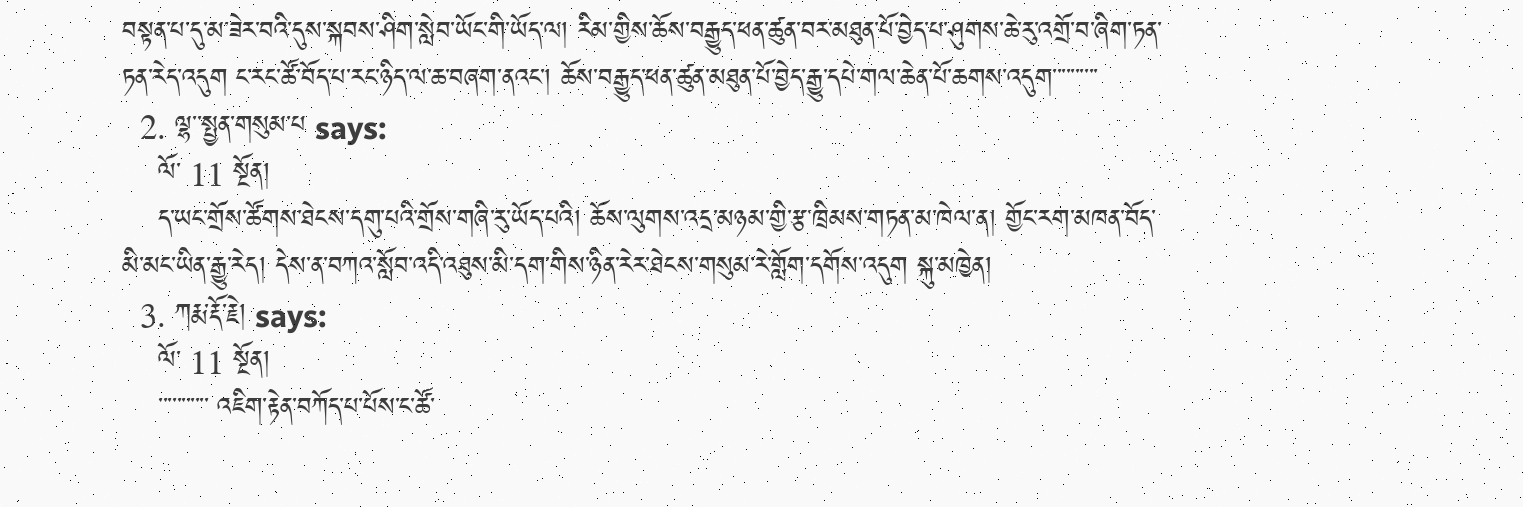བསྟན་པ་དུ་མ་ཟེར་བའི་དུས་སྐབས་ཤིག་སླེབ་ཡོང་གི་ཡོད་ལ། རིམ་གྱིས་ཆོས་བརྒྱུད་ཕན་ཚུན་བར་མཐུན་པོ་བྱེད་པ་ཤུགས་ཆེ་རུ་འགྲོ་བ་ཞིག་ཏན་ཏན་རེད་འདུག ང་རང་ཚོ་བོད་པ་རང་ཉིད་ལ་ཆ་བཞག་ནའང་། ཆོས་བརྒྱུད་ཕན་ཚུན་མཐུན་པོ་བྱེད་རྒྱུ་དཔེ་གལ་ཆེན་པོ་ཆགས་འདུག་་་་་་་་་་
  2. ལྷ་་སྤྱན་གསུམ་པ says:
    ལོ་ 11 སྔོན།
    ད་ཡང་གྲོས་ཚོགས་ཐེངས་དགུ་པའི་གྲོས་གཞི་རུ་ཡོད་པའི། ཆོས་ལུགས་འདྲ་མཉམ་གྱི་རྩ་ཁྲིམས་གཏན་མ་ཁེལ་ན། གྱོང་རག་མཁན་བོད་མི་མང་ཡིན་རྒྱུ་རེད། དེས་ན་བཀའ་སློབ་འདི་འཐུས་མི་དག་གིས་ཉིན་རེར་ཐེངས་གསུམ་རེ་གློག་དགོས་འདུག སྐུ་མཁྱེན།
  3. ཀརྨ་རྡོ་རྗེ། says:
    ལོ་ 11 སྔོན།
    ་་་་་་་་་་་ འཇིག་རྟེན་བཀོད་པ་པོས་ང་ཚོ་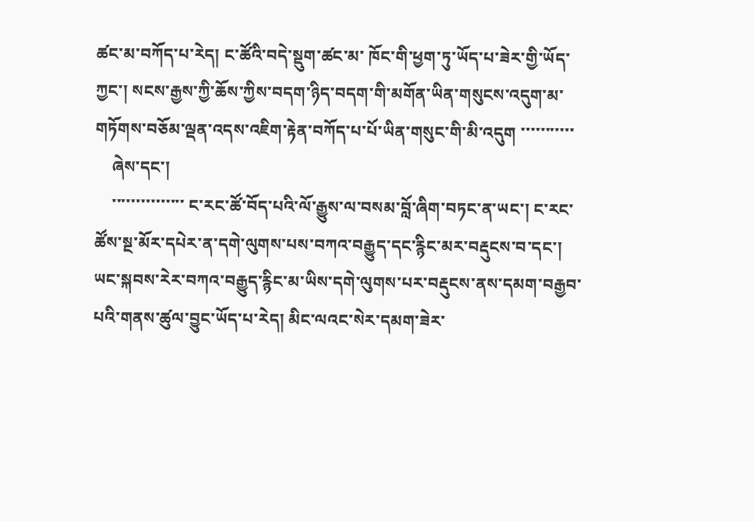ཚང་མ་བཀོད་པ་རེད། ང་ཚོའི་བདེ་སྡུག་ཚང་མ་ ཁོང་གི་ཕྱག་ཏུ་ཡོད་པ་ཟེར་གྱི་ཡོད་ཀྱང་། སངས་རྒྱས་ཀྱི་ཆོས་ཀྱིས་བདག་ཉིད་བདག་གི་མགོན་ཡིན་གསུངས་འདུག་མ་གཏོགས་བཅོམ་ལྡན་འདས་འཇིག་རྟེན་བཀོད་པ་པོ་ཡིན་གསུང་གི་མི་འདུག ་་་་་་་་་་་
    ཞེས་དང་།
    ་་་་་་་་་་་་་་་ ང་རང་ཚོ་བོད་པའི་ལོ་རྒྱུས་ལ་བསམ་བློ་ཞིག་བཏང་ན་ཡང་། ང་རང་ཚོས་སྔ་མོར་དཔེར་ན་དགེ་ལུགས་པས་བཀའ་བརྒྱུད་དང་རྙིང་མར་བརྡུངས་བ་དང་། ཡང་སྐབས་རེར་བཀའ་བརྒྱུད་རྙིང་མ་ཡིས་དགེ་ལུགས་པར་བརྡུངས་ནས་དམག་བརྒྱབ་པའི་གནས་ཚུལ་བྱུང་ཡོད་པ་རེད། མིང་ལའང་སེར་དམག་ཟེར་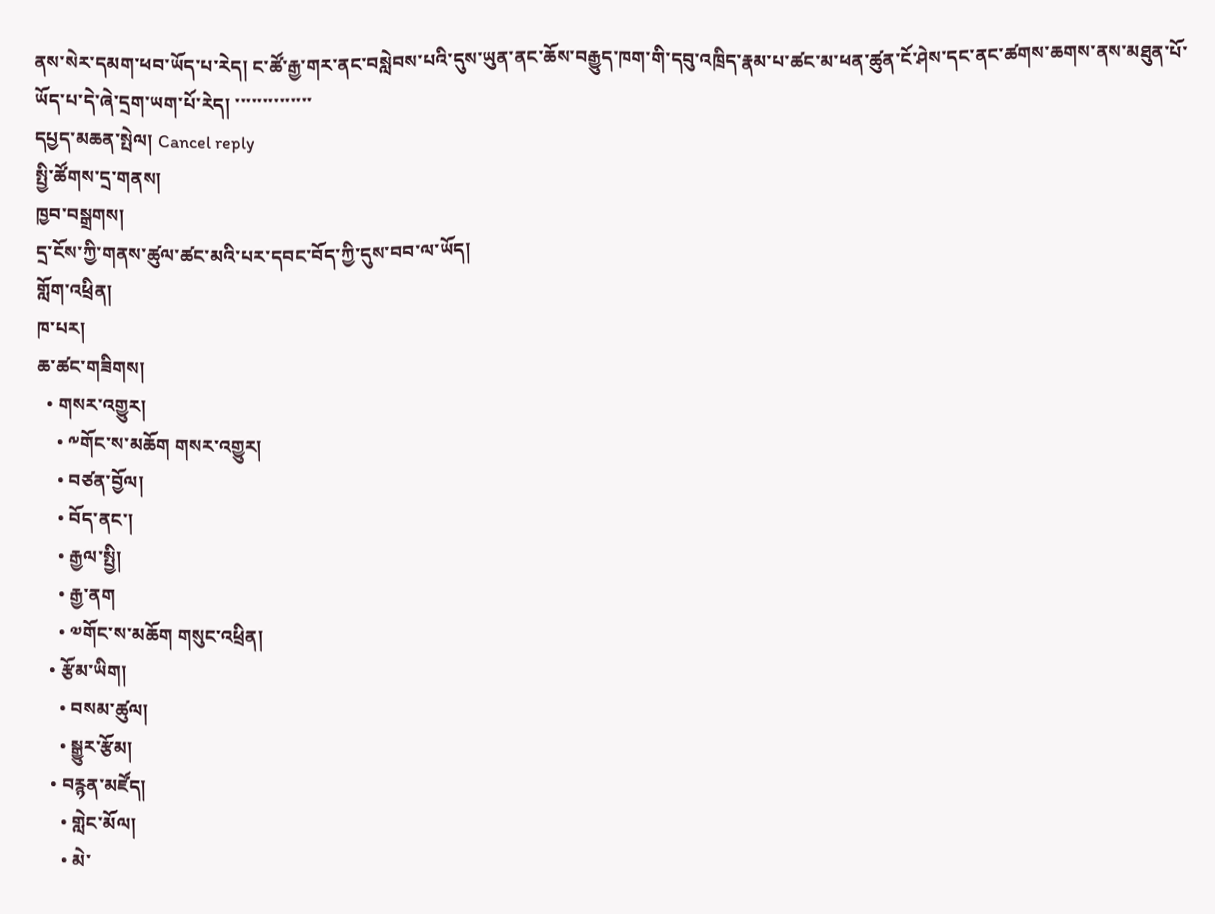ནས་སེར་དམག་ཕབ་ཡོད་པ་རེད། ང་ཚོ་རྒྱ་གར་ནང་བསླེབས་པའི་དུས་ཡུན་ནང་ཆོས་བརྒྱུད་ཁག་གི་དབུ་འཁྲིད་རྣམ་པ་ཚང་མ་ཕན་ཚུན་ངོ་ཤེས་དང་ནང་ཚགས་ཆགས་ནས་མཐུན་པོ་ཡོད་པ་དེ་ཞེ་དྲག་ཡག་པོ་རེད། ་་་་་་་་་་་་་་
དཔྱད་མཆན་སྤེལ། Cancel reply
སྤྱི་ཚོགས་དྲ་གནས།
ཁྱབ་བསྒྲགས།
དྲ་ངོས་ཀྱི་གནས་ཚུལ་ཚང་མའི་པར་དབང་བོད་ཀྱི་དུས་བབ་ལ་ཡོད།
གློག་འཕྲིན།
ཁ་པར།
ཆ་ཚང་གཟིགས།
  • གསར་འགྱུར།
    • ༸གོང་ས་མཆོག གསར་འགྱུར།
    • བཙན་བྱོལ།
    • བོད་ནང་།
    • རྒྱལ་སྤྱི།
    • རྒྱ་ནག
    • ༧གོང་ས་མཆོག གསུང་འཕྲིན།
  • རྩོམ་ཡིག།
    • བསམ་ཚུལ།
    • སྒྱུར་རྩོམ།
  • བརྙན་མཛོད།
    • གླེང་མོལ།
    • མེ་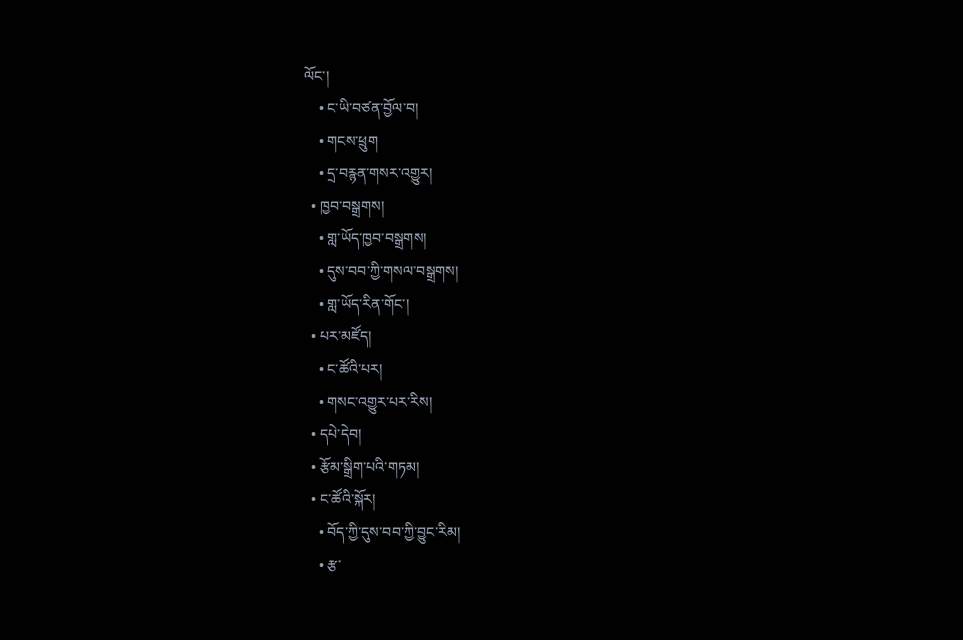ལོང་།
    • ང་ཡི་བཙན་བྱོལ་བ།
    • གངས་ཕྲུག
    • དྲ་བརྙན་གསར་འགྱུར།
  • ཁྱབ་བསྒྲགས།
    • གླ་ཡོད་ཁྱབ་བསྒྲགས།
    • དུས་བབ་ཀྱི་གསལ་བསྒྲགས།
    • གླ་ཡོད་རིན་གོང་།
  • པར་མཛོད།
    • ང་ཚོའི་པར།
    • གསང་འགྱུར་པར་རིས།
  • དཔེ་དེབ།
  • རྩོམ་སྒྲིག་པའི་གཏམ།
  • ང་ཚོའི་སྐོར།
    • བོད་ཀྱི་དུས་བབ་ཀྱི་བྱུང་རིམ།
    • རྩ་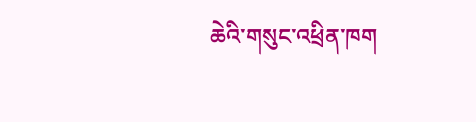ཆེའི་གསུང་འཕྲིན་ཁག